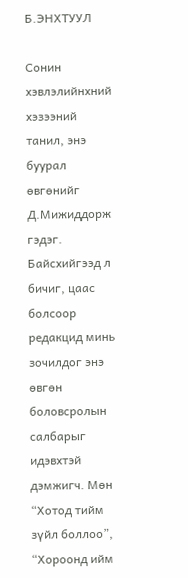Б.ЭНХТУУЛ

Сонин хэвлэлийнхний хэзээний танил, энэ буурал өвгөнийг Д.Мижиддорж гэдэг.  Байсхийгээд л бичиг, цаас болсоор редакцид минь зочилдог энэ өвгөн боловсролын салбарыг идэвхтэй дэмжигч. Мөн “Хотод тийм зүйл боллоо”, “Хороонд ийм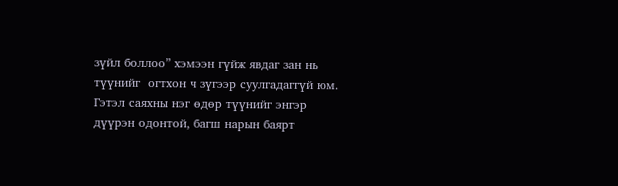зүйл боллоо” хэмээн гүйж явдаг зан нь түүнийг  огтхон ч зүгээр суулгадаггүй юм.         Гэтэл саяхны нэг өдөр түүнийг энгэр дүүрэн одонтой, багш нарын баярт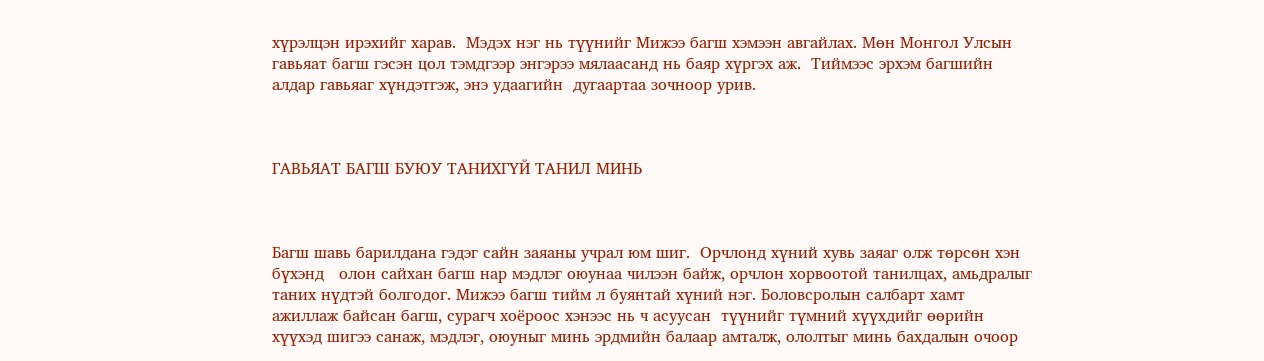хүрэлцэн ирэхийг харав.  Мэдэх нэг нь түүнийг Мижээ багш хэмээн авгайлах. Мөн Монгол Улсын гавьяат багш гэсэн цол тэмдгээр энгэрээ мялаасанд нь баяр хүргэх аж.  Тиймээс эрхэм багшийн алдар гавьяаг хүндэтгэж, энэ удаагийн  дугаартаа зочноор урив.



ГАВЬЯАТ БАГШ БУЮУ ТАНИХГҮЙ ТАНИЛ МИНЬ



Багш шавь барилдана гэдэг сайн заяаны учрал юм шиг.  Орчлонд хүний хувь заяаг олж төрсөн хэн бүхэнд   олон сайхан багш нар мэдлэг оюунаа чилээн байж, орчлон хорвоотой танилцах, амьдралыг таних нүдтэй болгодог. Мижээ багш тийм л буянтай хүний нэг. Боловсролын салбарт хамт ажиллаж байсан багш, сурагч хоёроос хэнээс нь ч асуусан  түүнийг түмний хүүхдийг өөрийн хүүхэд шигээ санаж, мэдлэг, оюуныг минь эрдмийн балаар амталж, ололтыг минь бахдалын очоор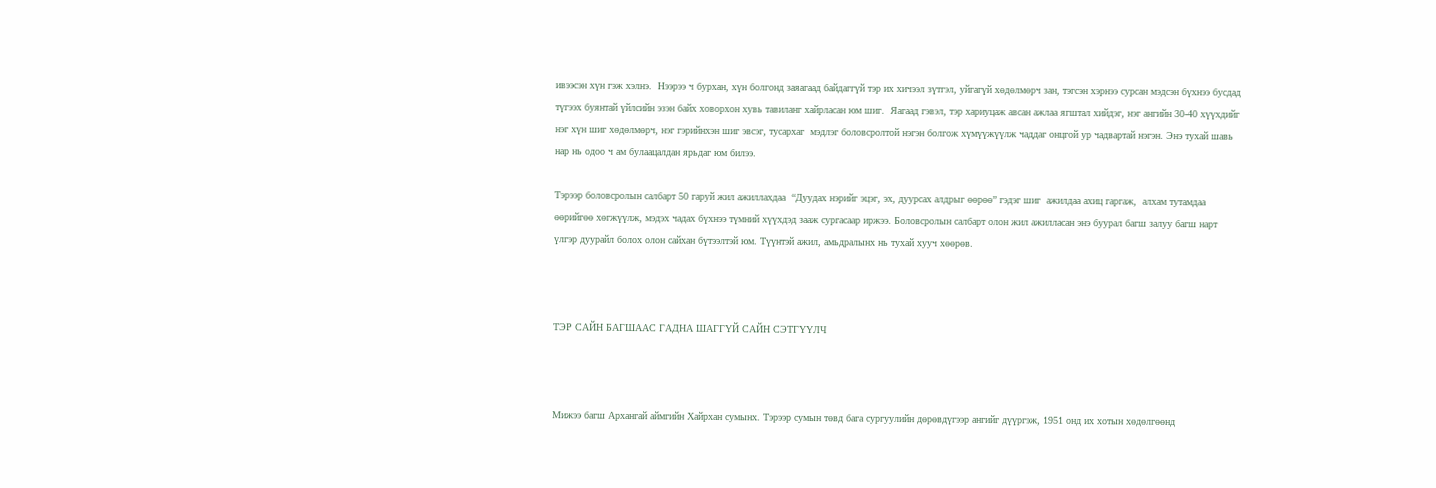ивээсэн хүн гэж хэлнэ.  Нээрээ ч бурхан, хүн болгонд заяагаад байдаггүй тэр их хичээл зүтгэл, уйгагүй хөдөлмөрч зан, тэгсэн хэрнээ сурсан мэдсэн бүхнээ бусдад түгээх буянтай үйлсийн эзэн байх ховорхон хувь тавиланг хайрласан юм шиг.  Яагаад гэвэл, тэр хариуцаж авсан ажлаа ягштал хийдэг, нэг ангийн 30-40 хүүхдийг нэг хүн шиг хөдөлмөрч, нэг гэрийнхэн шиг эвсэг, тусархаг  мэдлэг боловсролтой нэгэн болгож хүмүүжүүлж чаддаг онцгой ур чадвартай нэгэн. Энэ тухай шавь нар нь одоо ч ам булаацалдан ярьдаг юм билээ.

Тэрээр боловсролын салбарт 50 гаруй жил ажиллахдаа  “Дуудах нэрийг эцэг, эх, дуурсах алдрыг өөрөө” гэдэг шиг  ажилдаа ахиц гаргаж,  алхам тутамдаа өөрийгөө хөгжүүлж, мэдэх чадах бүхнээ түмний хүүхдэд зааж сургасаар иржээ. Боловсролын салбарт олон жил ажилласан энэ буурал багш залуу багш нарт үлгэр дуурайл болох олон сайхан бүтээлтэй юм. Түүнтэй ажил, амьдралынх нь тухай хууч хөөрөв.



ТЭР САЙН БАГШААС ГАДНА ШАГГҮЙ САЙН СЭТГҮҮЛЧ



Мижээ багш Архангай аймгийн Хайрхан сумынх. Тэрээр сумын төвд бага сургуулийн дөрөвдүгээр ангийг дүүргэж, 1951 онд их хотын хөдөлгөөнд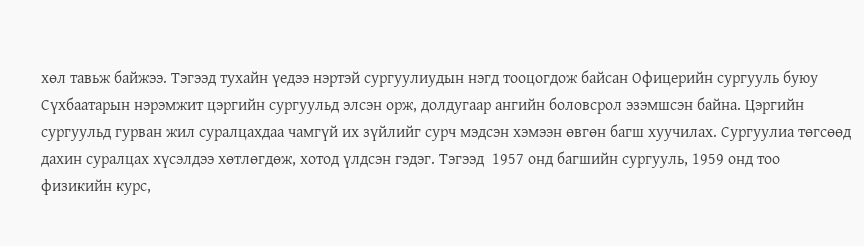хөл тавьж байжээ. Тэгээд тухайн үедээ нэртэй сургуулиудын нэгд тооцогдож байсан Офицерийн сургууль буюу Сүхбаатарын нэрэмжит цэргийн сургуульд элсэн орж, долдугаар ангийн боловсрол эзэмшсэн байна. Цэргийн сургуульд гурван жил суралцахдаа чамгүй их зүйлийг сурч мэдсэн хэмээн өвгөн багш хуучилах. Сургуулиа төгсөөд дахин суралцах хүсэлдээ хөтлөгдөж, хотод үлдсэн гэдэг. Тэгээд  1957 онд багшийн сургууль, 1959 онд тоо физикийн курс,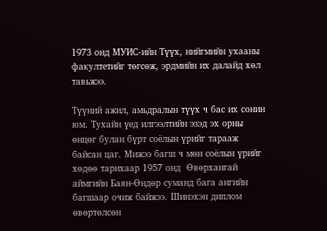1973 онд МУИС-ийн Түүх, нийгмийн ухааны факултетийг төгсөж, эрдмийн их далайд хөл тавьжээ.

Түүний ажил, амьдралын түүх ч бас их сонин юм. Тухайн үед илгээлтийн эзэд эх орны өнцөг булан бүрт соёлын үрийг тарааж байсан цаг. Мижээ багш ч мөн соёлын үрийг хөдөө тарихаар 1957 онд  Өвөрхангай аймгийн Баян-Өндөр суманд бага ангийн багшаар очиж байжээ. Шинэхэн диплом өвөртөлсөн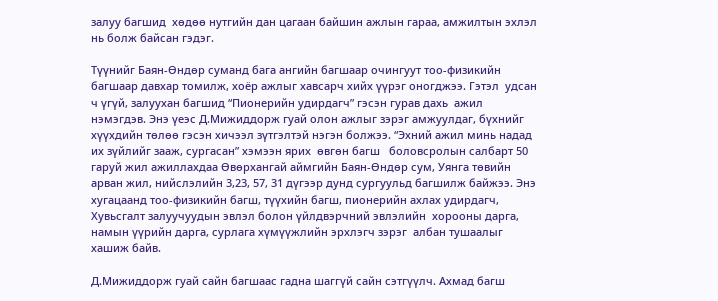залуу багшид  хөдөө нутгийн дан цагаан байшин ажлын гараа, амжилтын эхлэл нь болж байсан гэдэг.

Түүнийг Баян-Өндөр суманд бага ангийн багшаар очингуут тоо-физикийн багшаар давхар томилж, хоёр ажлыг хавсарч хийх үүрэг оногджээ. Гэтэл  удсан ч үгүй, залуухан багшид “Пионерийн удирдагч” гэсэн гурав дахь  ажил  нэмэгдэв. Энэ үеэс Д.Мижиддорж гуай олон ажлыг зэрэг амжуулдаг, бүхнийг хүүхдийн төлөө гэсэн хичээл зүтгэлтэй нэгэн болжээ. “Эхний ажил минь надад их зүйлийг зааж, сургасан” хэмээн ярих  өвгөн багш   боловсролын салбарт 50 гаруй жил ажиллахдаа Өвөрхангай аймгийн Баян-Өндөр сум, Уянга төвийн арван жил, нийслэлийн 3,23, 57, 31 дүгээр дунд сургуульд багшилж байжээ. Энэ хугацаанд тоо-физикийн багш, түүхийн багш, пионерийн ахлах удирдагч, Хувьсгалт залуучуудын эвлэл болон үйлдвэрчний эвлэлийн  хорооны дарга, намын үүрийн дарга, сурлага хүмүүжлийн эрхлэгч зэрэг  албан тушаалыг хашиж байв.

Д.Мижиддорж гуай сайн багшаас гадна шаггүй сайн сэтгүүлч. Ахмад багш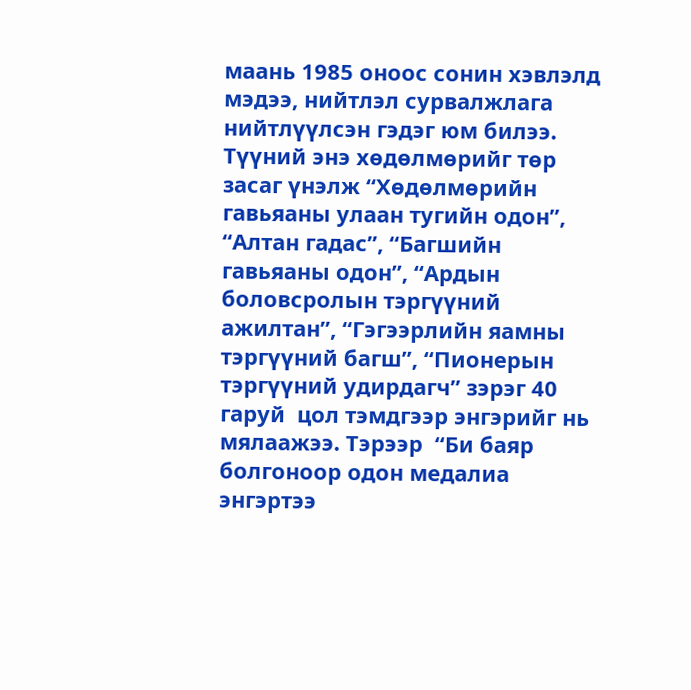маань 1985 оноос сонин хэвлэлд мэдээ, нийтлэл сурвалжлага нийтлүүлсэн гэдэг юм билээ.  Түүний энэ хөдөлмөрийг төр засаг үнэлж “Хөдөлмөрийн гавьяаны улаан тугийн одон”, “Алтан гадас”, “Багшийн гавьяаны одон”, “Ардын боловсролын тэргүүний ажилтан”, “Гэгээрлийн яамны тэргүүний багш”, “Пионерын тэргүүний удирдагч” зэрэг 40 гаруй  цол тэмдгээр энгэрийг нь мялаажээ. Тэрээр  “Би баяр болгоноор одон медалиа энгэртээ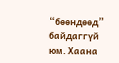“бөөндөөд” байдаггүй юм. Хаана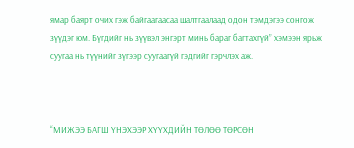ямар баярт очих гэж байгаагаасаа шалтгаалаад одон тэмдэгээ сонгож зүүдэг юм. Бүгдийг нь зүүвэл энгэрт минь бараг багтахгүй” хэмээн ярьж суугаа нь түүнийг зүгээр суугаагүй гэдгийг гэрчлэх аж.



“МИЖЭЭ БАГШ ҮНЭХЭЭР ХҮҮХДИЙН ТӨЛӨӨ ТӨРСӨН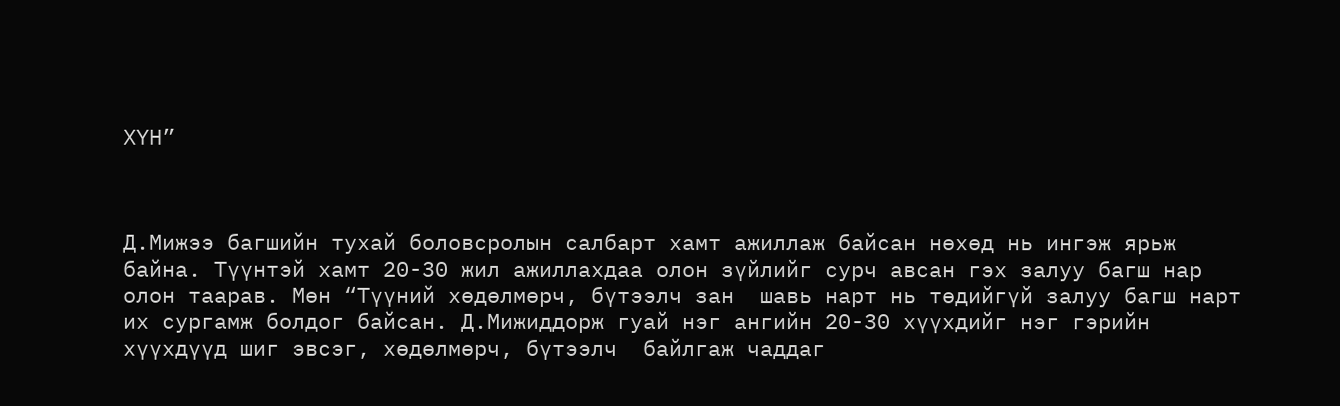ХҮН”



Д.Мижээ багшийн тухай боловсролын салбарт хамт ажиллаж байсан нөхөд нь ингэж ярьж байна. Түүнтэй хамт 20-30 жил ажиллахдаа олон зүйлийг сурч авсан гэх залуу багш нар олон таарав. Мөн “Түүний хөдөлмөрч, бүтээлч зан  шавь нарт нь төдийгүй залуу багш нарт их сургамж болдог байсан. Д.Мижиддорж гуай нэг ангийн 20-30 хүүхдийг нэг гэрийн хүүхдүүд шиг эвсэг, хөдөлмөрч, бүтээлч  байлгаж чаддаг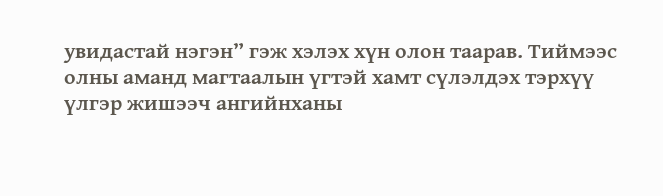увидастай нэгэн” гэж хэлэх хүн олон таарав. Тиймээс олны аманд магтаалын үгтэй хамт сүлэлдэх тэрхүү үлгэр жишээч ангийнханы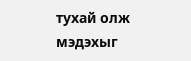тухай олж мэдэхыг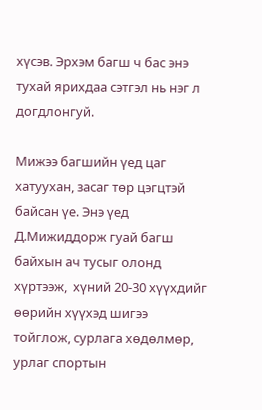хүсэв. Эрхэм багш ч бас энэ тухай ярихдаа сэтгэл нь нэг л догдлонгуй.

Мижээ багшийн үед цаг хатуухан, засаг төр цэгцтэй байсан үе. Энэ үед Д.Мижиддорж гуай багш байхын ач тусыг олонд хүртээж,  хүний 20-30 хүүхдийг өөрийн хүүхэд шигээ тойглож, сурлага хөдөлмөр, урлаг спортын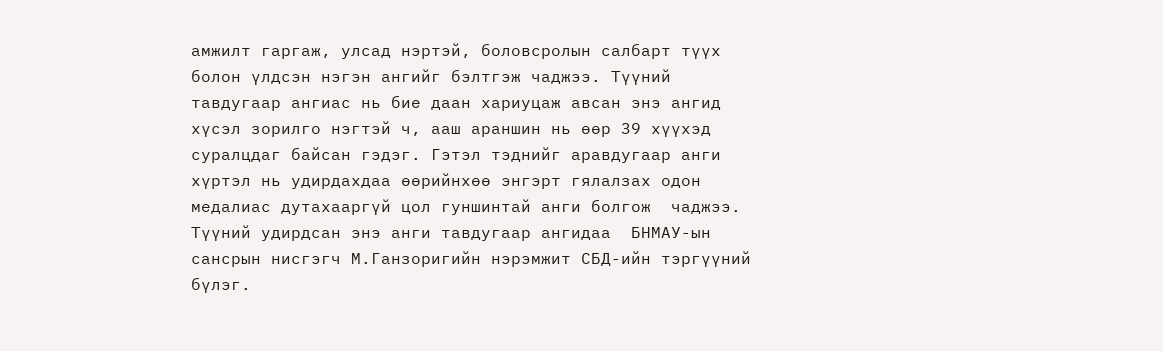амжилт гаргаж, улсад нэртэй, боловсролын салбарт түүх болон үлдсэн нэгэн ангийг бэлтгэж чаджээ. Түүний тавдугаар ангиас нь бие даан хариуцаж авсан энэ ангид хүсэл зорилго нэгтэй ч, ааш араншин нь өөр 39 хүүхэд суралцдаг байсан гэдэг. Гэтэл тэднийг аравдугаар анги хүртэл нь удирдахдаа өөрийнхөө энгэрт гялалзах одон медалиас дутахааргүй цол гуншинтай анги болгож  чаджээ. Түүний удирдсан энэ анги тавдугаар ангидаа  БНМАУ-ын сансрын нисгэгч М.Ганзоригийн нэрэмжит СБД-ийн тэргүүний бүлэг.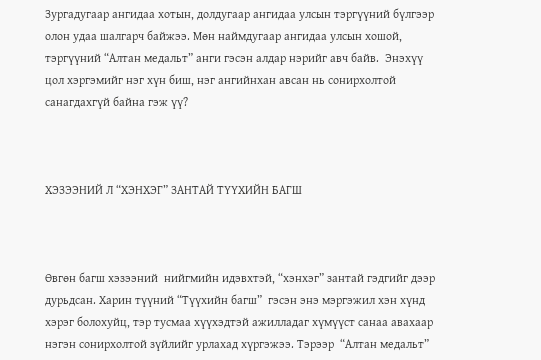Зургадугаар ангидаа хотын, долдугаар ангидаа улсын тэргүүний бүлгээр олон удаа шалгарч байжээ. Мөн наймдугаар ангидаа улсын хошой, тэргүүний “Алтан медальт” анги гэсэн алдар нэрийг авч байв.  Энэхүү цол хэргэмийг нэг хүн биш, нэг ангийнхан авсан нь сонирхолтой санагдахгүй байна гэж үү?



ХЭЗЭЭНИЙ Л “ХЭНХЭГ” ЗАНТАЙ ТҮҮХИЙН БАГШ



Өвгөн багш хэзээний  нийгмийн идэвхтэй, “хэнхэг” зантай гэдгийг дээр дурьдсан. Харин түүний “Түүхийн багш”  гэсэн энэ мэргэжил хэн хүнд хэрэг болохуйц, тэр тусмаа хүүхэдтэй ажилладаг хүмүүст санаа авахаар нэгэн сонирхолтой зүйлийг урлахад хүргэжээ. Тэрээр  “Алтан медальт”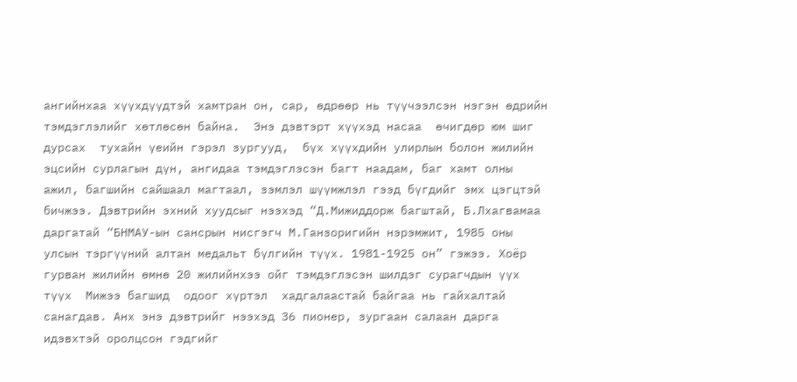ангийнхаа хүүхдүүдтэй хамтран он, сар, өдрөөр нь түүчээлсэн нэгэн өдрийн тэмдэглэлийг хөтлөсөн байна.  Энэ дэвтэрт хүүхэд насаа  өчигдөр юм шиг дурсах  тухайн үеийн гэрэл зургууд,  бүх хүүхдийн улирлын болон жилийн эцсийн сурлагын дүн, ангидаа тэмдэглэсэн багт наадам, баг хамт олны ажил, багшийн сайшаал магтаал, зэмлэл шүүмжлэл гээд бүгдийг эмх цэгцтэй бичжээ. Дэвтрийн эхний хуудсыг нээхэд “Д.Мижиддорж багштай, Б.Лхагвамаа даргатай “БНМАУ-ын сансрын нисгэгч М.Ганзоригийн нэрэмжит, 1985 оны улсын тэргүүний алтан медальт бүлгийн түүх. 1981-1925 он” гэжээ. Хоёр гурван жилийн өмнө 20 жилийнхээ ойг тэмдэглэсэн шилдэг сурагчдын үүх түүх  Мижээ багшид  одоог хүртэл  хадгалаастай байгаа нь гайхалтай санагдав. Анх энэ дэвтрийг нээхэд 36 пионер, зургаан салаан дарга идэвхтэй оролцсон гэдгийг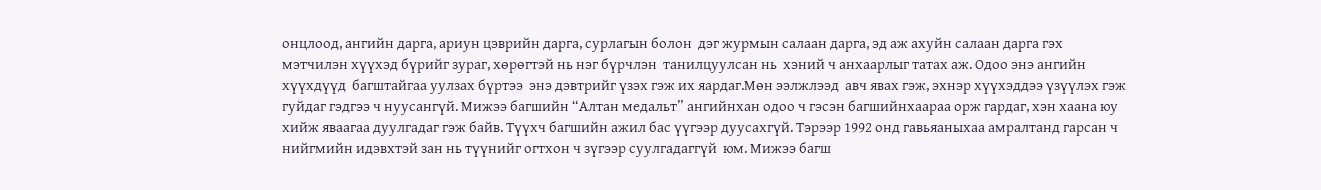онцлоод, ангийн дарга, ариун цэврийн дарга, сурлагын болон  дэг журмын салаан дарга, эд аж ахуйн салаан дарга гэх мэтчилэн хүүхэд бүрийг зураг, хөрөгтэй нь нэг бүрчлэн  танилцуулсан нь  хэний ч анхаарлыг татах аж. Одоо энэ ангийн  хүүхдүүд  багштайгаа уулзах бүртээ  энэ дэвтрийг үзэх гэж их яардаг.Мөн ээлжлээд  авч явах гэж, эхнэр хүүхэддээ үзүүлэх гэж гуйдаг гэдгээ ч нуусангүй. Мижээ багшийн “Алтан медальт” ангийнхан одоо ч гэсэн багшийнхаараа орж гардаг, хэн хаана юу хийж яваагаа дуулгадаг гэж байв. Түүхч багшийн ажил бас үүгээр дуусахгүй. Тэрээр 1992 онд гавьяаныхаа амралтанд гарсан ч нийгмийн идэвхтэй зан нь түүнийг огтхон ч зүгээр суулгадаггүй  юм. Мижээ багш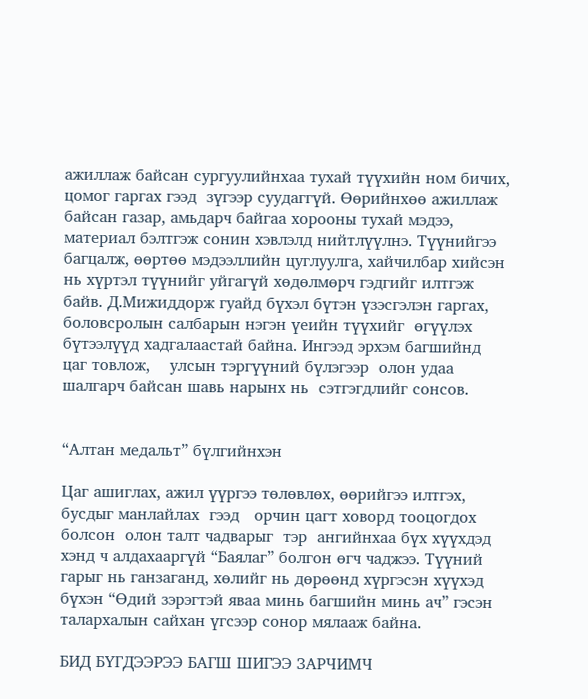ажиллаж байсан сургуулийнхаа тухай түүхийн ном бичих, цомог гаргах гээд  зүгээр суудаггүй. Өөрийнхөө ажиллаж байсан газар, амьдарч байгаа хорооны тухай мэдээ, материал бэлтгэж сонин хэвлэлд нийтлүүлнэ. Түүнийгээ багцалж, өөртөө мэдээллийн цуглуулга, хайчилбар хийсэн нь хүртэл түүнийг уйгагүй хөдөлмөрч гэдгийг илтгэж байв. Д.Мижиддорж гуайд бүхэл бүтэн үзэсгэлэн гаргах, боловсролын салбарын нэгэн үеийн түүхийг  өгүүлэх бүтээлүүд хадгалаастай байна. Ингээд эрхэм багшийнд цаг товлож,    улсын тэргүүний бүлэгээр  олон удаа шалгарч байсан шавь нарынх нь  сэтгэгдлийг сонсов.


“Алтан медальт” бүлгийнхэн

Цаг ашиглах, ажил үүргээ төлөвлөх, өөрийгээ илтгэх, бусдыг манлайлах  гээд   орчин цагт ховорд тооцогдох болсон  олон талт чадварыг  тэр  ангийнхаа бүх хүүхдэд  хэнд ч алдахааргүй “Баялаг” болгон өгч чаджээ. Түүний гарыг нь ганзаганд, хөлийг нь дөрөөнд хүргэсэн хүүхэд бүхэн “Өдий зэрэгтэй яваа минь багшийн минь ач” гэсэн  талархалын сайхан үгсээр сонор мялааж байна.

БИД БҮГДЭЭРЭЭ БАГШ ШИГЭЭ ЗАРЧИМЧ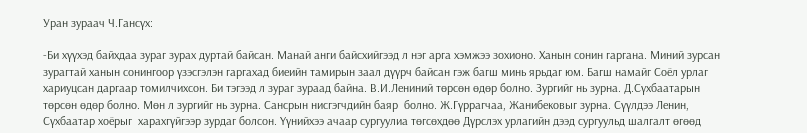Уран зураач Ч.Гансүх:

-Би хүүхэд байхдаа зураг зурах дуртай байсан. Манай анги байсхийгээд л нэг арга хэмжээ зохионо. Ханын сонин гаргана. Миний зурсан зурагтай ханын сонингоор үзэсгэлэн гаргахад биеийн тамирын заал дүүрч байсан гэж багш минь ярьдаг юм. Багш намайг Соёл урлаг хариуцсан даргаар томилчихсон. Би тэгээд л зураг зураад байна. В.И.Лениний төрсөн өдөр болно. Зургийг нь зурна. Д.Сүхбаатарын төрсөн өдөр болно. Мөн л зургийг нь зурна. Сансрын нисгэгчдийн баяр  болно. Ж.Гүррагчаа, Жанибековыг зурна. Сүүлдээ Ленин, Сүхбаатар хоёрыг  харахгүйгээр зурдаг болсон. Үүнийхээ ачаар сургуулиа төгсөхдөө Дүрслэх урлагийн дээд сургуульд шалгалт өгөөд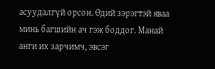асуудалгүй орсон. Өдий зэрэгтэй яваа минь багшийн ач гэж боддог. Манай анги их зарчимч, эвсэг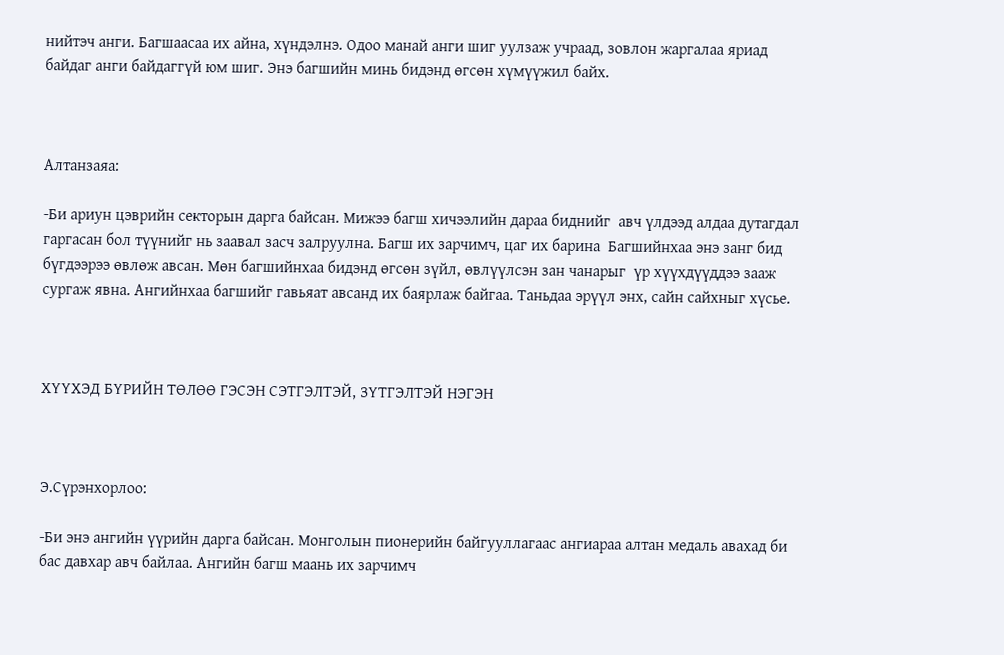нийтэч анги. Багшаасаа их айна, хүндэлнэ. Одоо манай анги шиг уулзаж учраад, зовлон жаргалаа яриад байдаг анги байдаггүй юм шиг. Энэ багшийн минь бидэнд өгсөн хүмүүжил байх.



Алтанзаяа:

-Би ариун цэврийн секторын дарга байсан. Мижээ багш хичээлийн дараа биднийг  авч үлдээд алдаа дутагдал гаргасан бол түүнийг нь заавал засч залруулна. Багш их зарчимч, цаг их барина  Багшийнхаа энэ занг бид бүгдээрээ өвлөж авсан. Мөн багшийнхаа бидэнд өгсөн зүйл, өвлүүлсэн зан чанарыг  үр хүүхдүүддээ зааж сургаж явна. Ангийнхаа багшийг гавьяат авсанд их баярлаж байгаа. Таньдаа эрүүл энх, сайн сайхныг хүсье.



ХҮҮХЭД БҮРИЙН ТӨЛӨӨ ГЭСЭН СЭТГЭЛТЭЙ, ЗҮТГЭЛТЭЙ НЭГЭН



Э.Сүрэнхорлоо:

-Би энэ ангийн үүрийн дарга байсан. Монголын пионерийн байгууллагаас ангиараа алтан медаль авахад би бас давхар авч байлаа. Ангийн багш маань их зарчимч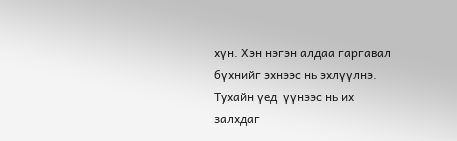хүн. Хэн нэгэн алдаа гаргавал бүхнийг эхнээс нь эхлүүлнэ. Тухайн үед  үүнээс нь их залхдаг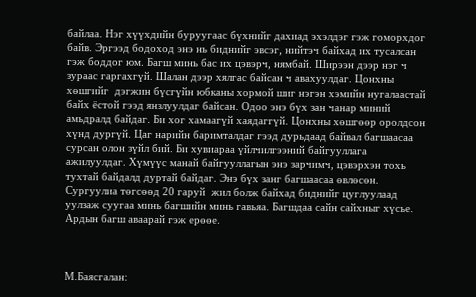байлаа. Нэг хүүхдийн буруугаас бүхнийг дахиад эхэлдэг гэж гоморхдог байв. Эргээд бодоход энэ нь биднийг эвсэг, нийтэч байхад их тусалсан гэж боддог юм. Багш минь бас их цэвэрч, нямбай. Ширээн дээр нэг ч зураас гаргахгүй. Шалан дээр хялгас байсан ч авахуулдаг. Цонхны хөшгийг  дэгжин бүсгүйн юбканы хормой шиг нэгэн хэмийн нугалаастай байх ёстой гээд янзлуулдаг байсан. Одоо энэ бүх зан чанар миний амьдралд байдаг. Би хог хамаагүй хаядаггүй. Цонхны хөшгөөр оролдсон хүнд дургүй. Цаг нарийн баримталдаг гээд дурьдаад байвал багшаасаа сурсан олон зүйл бий. Би хувиараа үйлчилгээний байгууллага  ажилуулдаг. Хүмүүс манай байгууллагын энэ зарчимч, цэвэрхэн тохь тухтай байдалд дуртай байдаг. Энэ бүх занг багшаасаа өвлөсөн. Сургуулиа төгсөөд 20 гаруй  жил болж байхад биднийг цуглуулаад уулзаж суугаа минь багшийн минь гавьяа. Багшдаа сайн сайхныг хүсье. Ардын багш аваарай гэж ерөөе.



М.Баясгалан: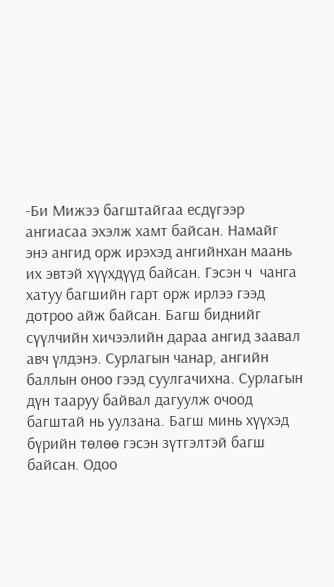-Би Мижээ багштайгаа есдүгээр ангиасаа эхэлж хамт байсан. Намайг энэ ангид орж ирэхэд ангийнхан маань их эвтэй хүүхдүүд байсан. Гэсэн ч  чанга хатуу багшийн гарт орж ирлээ гээд дотроо айж байсан. Багш биднийг сүүлчийн хичээлийн дараа ангид заавал авч үлдэнэ. Сурлагын чанар, ангийн баллын оноо гээд суулгачихна. Сурлагын дүн тааруу байвал дагуулж очоод багштай нь уулзана. Багш минь хүүхэд бүрийн төлөө гэсэн зүтгэлтэй багш байсан. Одоо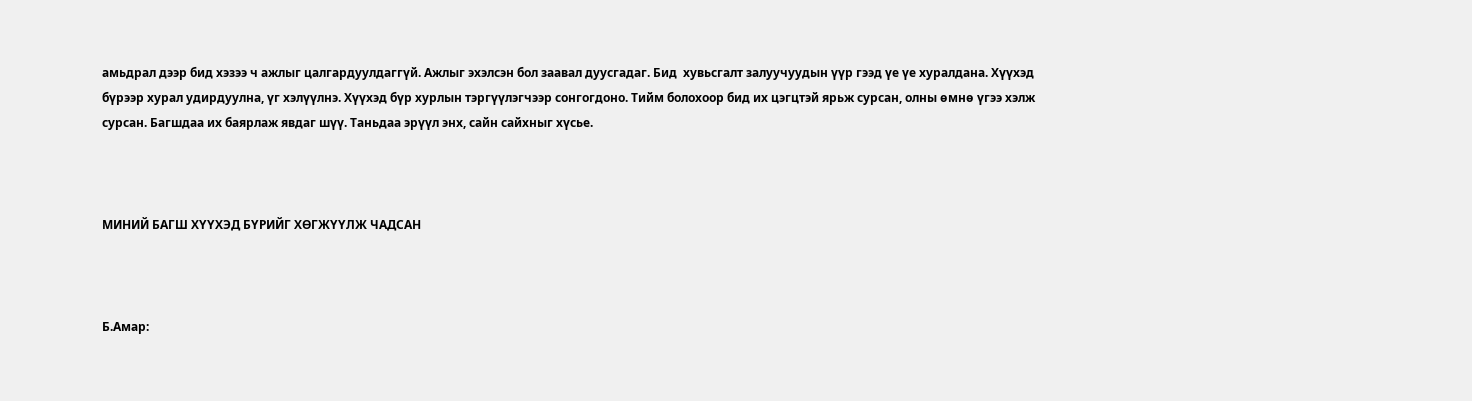амьдрал дээр бид хэзээ ч ажлыг цалгардуулдаггүй. Ажлыг эхэлсэн бол заавал дуусгадаг. Бид  хувьсгалт залуучуудын үүр гээд үе үе хуралдана. Хүүхэд бүрээр хурал удирдуулна, үг хэлүүлнэ. Хүүхэд бүр хурлын тэргүүлэгчээр сонгогдоно. Тийм болохоор бид их цэгцтэй ярьж сурсан, олны өмнө үгээ хэлж сурсан. Багшдаа их баярлаж явдаг шүү. Таньдаа эрүүл энх, сайн сайхныг хүсье.



МИНИЙ БАГШ ХҮҮХЭД БҮРИЙГ ХӨГЖҮҮЛЖ ЧАДСАН



Б.Амар: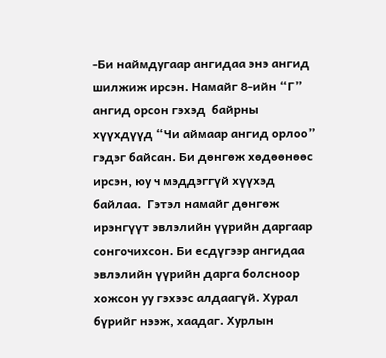-Би наймдугаар ангидаа энэ ангид шилжиж ирсэн. Намайг 8-ийн “Г” ангид орсон гэхэд  байрны  хүүхдүүд “Чи аймаар ангид орлоо” гэдэг байсан. Би дөнгөж хөдөөнөөс ирсэн, юу ч мэддэггүй хүүхэд байлаа.  Гэтэл намайг дөнгөж ирэнгүүт эвлэлийн үүрийн даргаар сонгочихсон. Би есдүгээр ангидаа эвлэлийн үүрийн дарга болсноор хожсон уу гэхээс алдаагүй. Хурал бүрийг нээж, хаадаг. Хурлын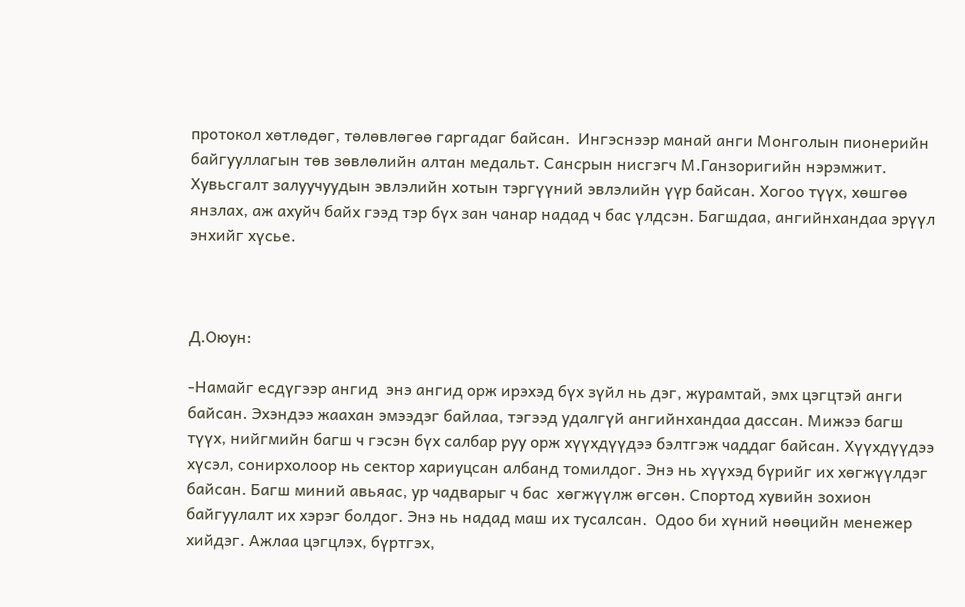протокол хөтлөдөг, төлөвлөгөө гаргадаг байсан.  Ингэснээр манай анги Монголын пионерийн байгууллагын төв зөвлөлийн алтан медальт. Сансрын нисгэгч М.Ганзоригийн нэрэмжит. Хувьсгалт залуучуудын эвлэлийн хотын тэргүүний эвлэлийн үүр байсан. Хогоо түүх, хөшгөө янзлах, аж ахуйч байх гээд тэр бүх зан чанар надад ч бас үлдсэн. Багшдаа, ангийнхандаа эрүүл энхийг хүсье.



Д.Оюун:

-Намайг есдүгээр ангид  энэ ангид орж ирэхэд бүх зүйл нь дэг, журамтай, эмх цэгцтэй анги байсан. Эхэндээ жаахан эмээдэг байлаа, тэгээд удалгүй ангийнхандаа дассан. Мижээ багш түүх, нийгмийн багш ч гэсэн бүх салбар руу орж хүүхдүүдээ бэлтгэж чаддаг байсан. Хүүхдүүдээ хүсэл, сонирхолоор нь сектор хариуцсан албанд томилдог. Энэ нь хүүхэд бүрийг их хөгжүүлдэг байсан. Багш миний авьяас, ур чадварыг ч бас  хөгжүүлж өгсөн. Спортод хувийн зохион байгуулалт их хэрэг болдог. Энэ нь надад маш их тусалсан.  Одоо би хүний нөөцийн менежер хийдэг. Ажлаа цэгцлэх, бүртгэх,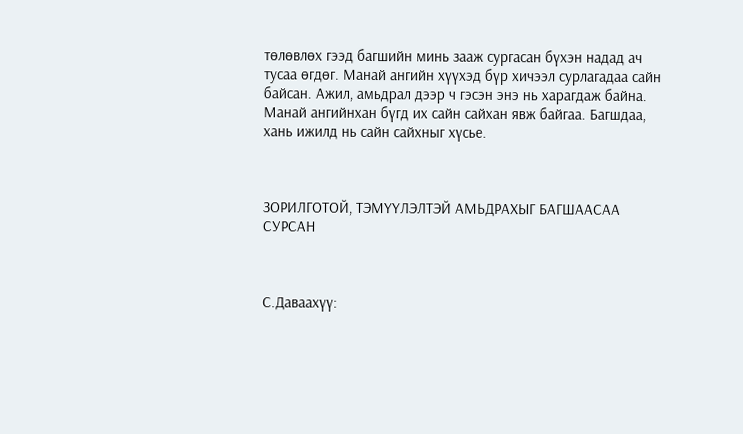төлөвлөх гээд багшийн минь зааж сургасан бүхэн надад ач тусаа өгдөг. Манай ангийн хүүхэд бүр хичээл сурлагадаа сайн байсан. Ажил, амьдрал дээр ч гэсэн энэ нь харагдаж байна. Манай ангийнхан бүгд их сайн сайхан явж байгаа. Багшдаа, хань ижилд нь сайн сайхныг хүсье.



ЗОРИЛГОТОЙ, ТЭМҮҮЛЭЛТЭЙ АМЬДРАХЫГ БАГШААСАА СУРСАН



С.Даваахүү: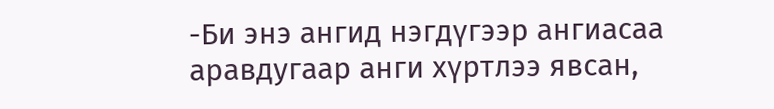-Би энэ ангид нэгдүгээр ангиасаа аравдугаар анги хүртлээ явсан,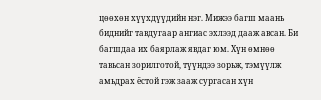цөөхөн хүүхдүүдийн нэг. Мижээ багш маань биднийг тавдугаар ангиас эхлээд дааж авсан. Би багшдаа их баярлаж явдаг юм. Хүн өмнөө тавьсан зорилготой, түүндээ зорьж, тэмүүлж амьдрах ёстой гэж зааж сургасан хүн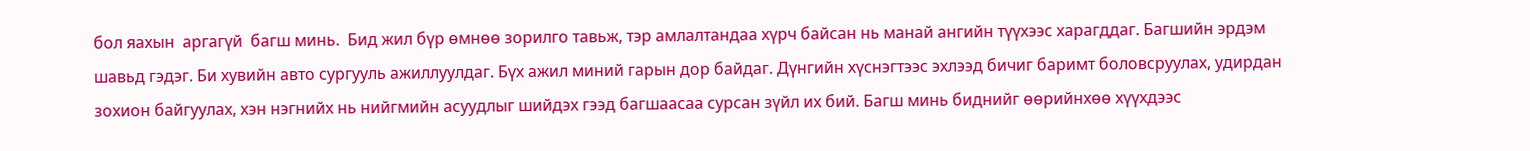бол яахын  аргагүй  багш минь.  Бид жил бүр өмнөө зорилго тавьж, тэр амлалтандаа хүрч байсан нь манай ангийн түүхээс харагддаг. Багшийн эрдэм шавьд гэдэг. Би хувийн авто сургууль ажиллуулдаг. Бүх ажил миний гарын дор байдаг. Дүнгийн хүснэгтээс эхлээд бичиг баримт боловсруулах, удирдан зохион байгуулах, хэн нэгнийх нь нийгмийн асуудлыг шийдэх гээд багшаасаа сурсан зүйл их бий. Багш минь биднийг өөрийнхөө хүүхдээс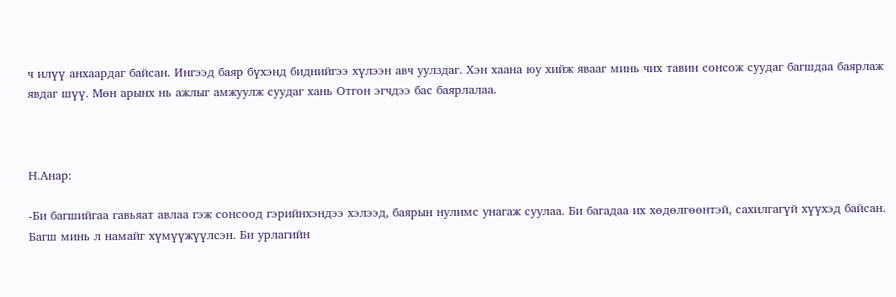ч илүү анхаардаг байсан. Ингээд баяр бүхэнд биднийгээ хүлээн авч уулздаг. Хэн хаана юу хийж явааг минь чих тавин сонсож суудаг багшдаа баярлаж явдаг шүү. Мөн арынх нь ажлыг амжуулж суудаг хань Отгон эгчдээ бас баярлалаа.



Н.Анар:

-Би багшийгаа гавьяат авлаа гэж сонсоод гэрийнхэндээ хэлээд, баярын нулимс унагаж суулаа. Би багадаа их хөдөлгөөнтэй, сахилгагүй хүүхэд байсан. Багш минь л намайг хүмүүжүүлсэн. Би урлагийн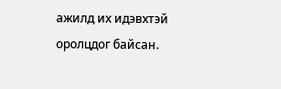ажилд их идэвхтэй оролцдог байсан.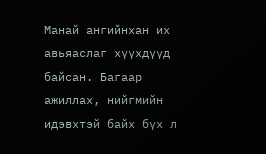Манай ангийнхан их авьяаслаг хүүхдүүд байсан. Багаар ажиллах, нийгмийн идэвхтэй байх бүх л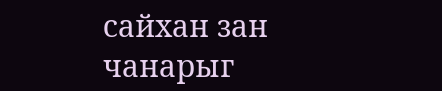сайхан зан чанарыг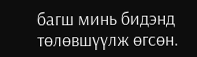багш минь бидэнд төлөвшүүлж өгсөн.